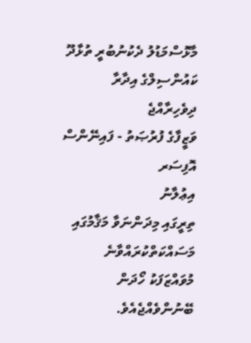މާޅޮސްމަޑުލު ދެކުނުބުރީ ތުޅާދޫ ކައުންސިލްގެ އިދާރާ
ދިވެހިރާއްޖެ
ވަޒީފާގެ ފުރުޞަތު - ފައިނޭންސް އޮފިސަރ
އިޢުލާނު
ތިރީގައި މިދަންނަވާ މަޤާމުގައި މަސައްކަތްކުރައްވާނެ މުވައްޒަފަކު ހޯދަން ބޭނުންވެއްޖެއެވެ.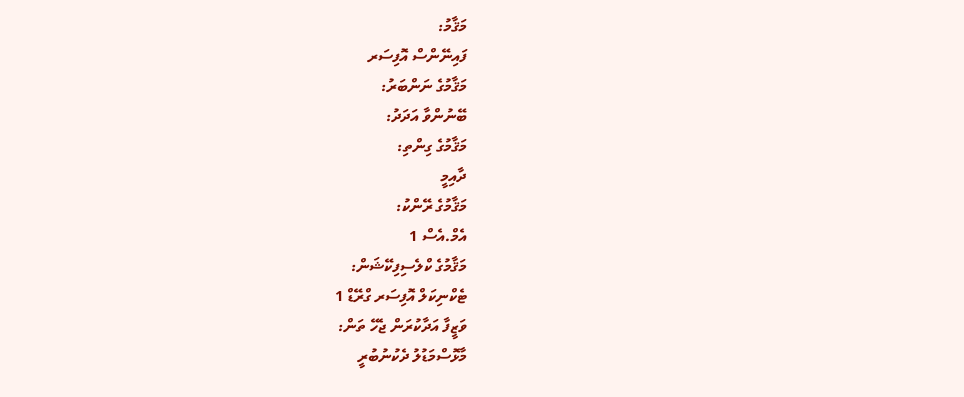މަޤާމު:
ފައިނޭންސް އޮފިސަރ
މަޤާމުގެ ނަންބަރު:
ބޭނުންވާ އަދަދު:
މަޤާމުގެ ގިންތި:
ދާއިމީ
މަޤާމުގެ ރޭންކު:
އެމް.އެސް 1
މަޤާމުގެ ކްލެސިފިކޭޝަން:
ޓެކްނިކަލް އޮފިސަރ ގްރޭޑް 1
ވަޒީފާ އަދާކުރަން ޖެހޭ ތަން:
މާޅޮސްމަޑުލު ދެކުނުބުރީ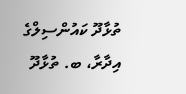ތުޅާދޫ ކައުންސިލްގެ އިދާރާ، ބ. ތުޅާދޫ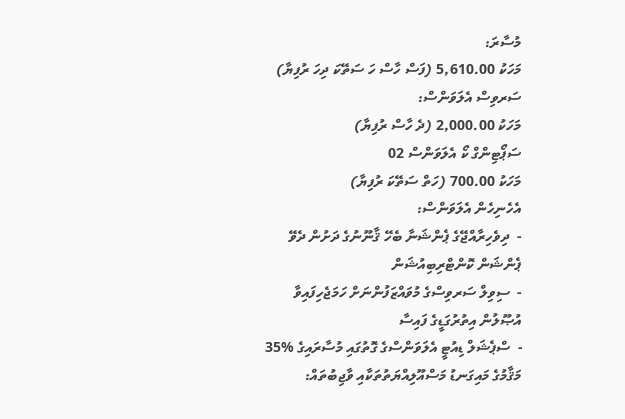މުސާރަ:
މަހަކު 5,610.00 (ފަސް ހާސް ހަ ސަތޭކަ ދިހަ ރުފިޔާ)
ސަރވިސް އެލަވަންސް:
މަހަކު 2,000.00 (ދެ ހާސް ރުފިޔާ)
ސަޕޯޓިންގް ކޯ އެލަވަންސް 02
މަހަކު 700.00 (ހަތް ސަތޭކަ ރުފިޔާ)
އެހެނިހެން އެލަވަންސް:
-  ދިވެހިރާއްޖޭގެ ޕެންޝަނާ ބެހޭ ޤާނޫނުގެ ދަށުން ދެވޭ ޕެންޝަން ކޮންޓްރިބިއުޝަން
-  ސިވިލް ސަރވިސްގެ މުވައްޒަފުންނަށް ހަމަޖެހިފައިވާ އުޞޫލުން އިތުރުގަޑީގެ ފައިސާ
-  ސްޕެޝަލް ޑިއުޓީ އެލަވަންސްގެ ގޮތުގައި މުސާރައިގެ %35
މަޤާމުގެ މައިގަނޑު މަސްއޫލިއްޔަތުތަކާއި ވާޖިބުތައް: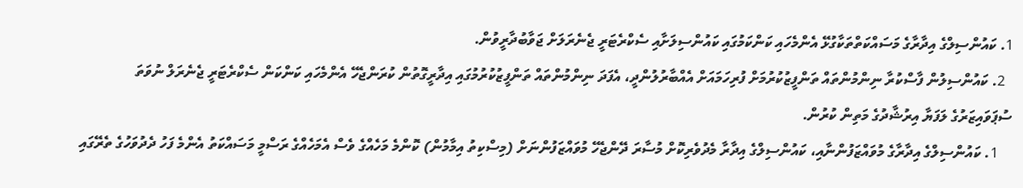1. ކައުންސިލްގެ އިދާރާގެ މަސައްކަތްތަކާގުޅޭ އެންމެހައި ކަންކަމުގައި ކައުންސިލަށާއި ސެކްރެޓަރީ ޖެނެރަލަށް ޖަވާބުދާރީވުން.
  2. ކައުންސިލުން ފާސްކުރާ ނިންމުންތައް ތަންފީޒުކުރުމަށް ފުރިހަމައަށް އެއްބާރުލުންދީ، އެފަދަ ނިންމުންތައް ތަންފީޒުކުރުމުގައި އިދާރީގޮތުން ކުރަންޖެހޭ އެންމެހައި ކަންކަން ސެކްރެޓަރީ ޖެނެރަލް ނުވަތަ ސުޕަވައިޒަރުގެ ލަފަޔާ އިރުޝާދުގެ މަތިން ކުރުން.
    1. ކައުންސިލްގެ އިދާރާގެ މުވައްޒަފުންނާއި، ކައުންސިލްގެ އިދާރާ މެދުވެރިކޮށް މުސާރަ ދޭންޖެހޭ މުވައްޒަފުންނަށް (މިސްކިތު އިމާމުން) ކޮންމެ މަހެއްގެ ވެސް އެމަހެއްގެ ރަސްމީ މަސައްކަތު އެންމެ ފަހު ދެދުވަހުގެ ތެރޭގައި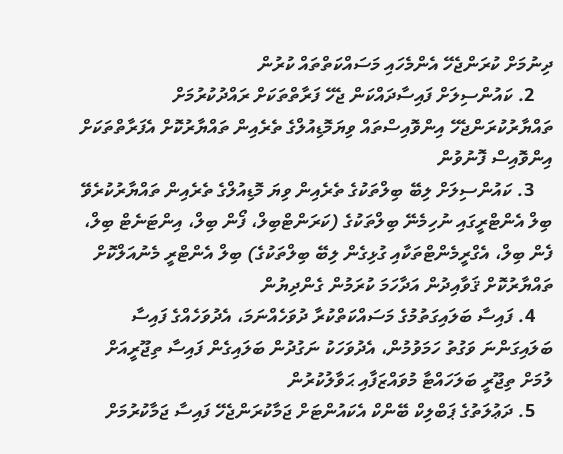ދިނުމަށް ކުރަންޖެހޭ އެންމެހައި މަސައްކަތްތައް ކުރުން
    2. ކައުންސިލަށް ފައިސާދައްކަން ޖެހޭ ފަރާތްތަކަށް ރައްދުކުރުމަށް ތައްޔާރުކުރަންޖެހޭ އިންވޮއިސްތައް ވިޔަމޮޑިއުލްގެ ތެރެއިން ތައްޔާރުކޮށް އެފަރާތްތަކަށް އިންވޮއިސް ފޮނުވުން
    3. ކައުންސިލަށް ލިބޭ ބިލްތަކުގެ ތެރެއިން ވިޔަ މޮޑިއުލްގެ ތެރެއިން ތައްޔާރުކުރެވޭ ބިލް އެންޓްރީގައި ނުހިމެނޭ ބިލްތަކުގެ (ކަރަންޓްބިލް، ފޯން ބިލް، އިންޓަނެޓް ބިލް، ފެން ބިލް، އެގްރީމެންޓްތަކާއި ގުޅިގެން ލިބޭ ބިލްތަކުގެ) ބިލް އެންޓްރީ މެނުއަލްކޮށް ތައްޔާރުކޮށް ޤަވާއިދުން އަދާހަމަ ކުރަމުން ގެންދިޔުން
    4. ފައިސާ ބަލައިގަތުމުގެ މަސައްކަތްކުރާ ދުވަހެއްނަމަ، އެދުވަހެއްގެ ފައިސާ ބަލައިގަންނަ ވަގުތު ހަމަވުމުން، އެދުވަހަކު ނަގުދުން ބަލައިގެން ފައިސާ ތިޖޫރީއަށް ލުމަށް ތިޖޫރީ ބަލަހައްޓާ މުވައްޒަފާއި ޙަވާލުކުރުން
    5. ދަޢުލަތުގެ ޕަބްލިކް ބޭންކް އެކައުންޓަށް ޖަމާކުރަންޖެހޭ ފައިސާ ޖަމާކުރުމަށް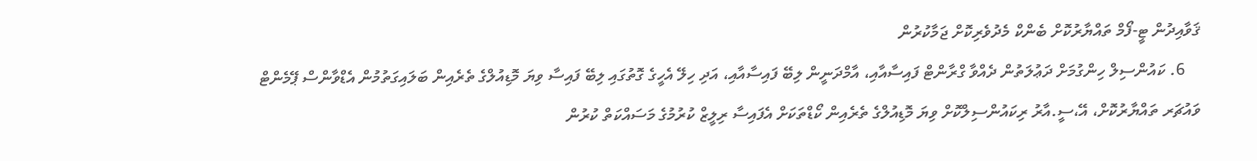ޤަވާއިދުން ޓީ-ފޯމް ތައްޔާރުކޮށް ބެންކް މެދުވެރިކޮށް ޖަމާކުރުން
    6. ކައުންސިލް ހިންގުމަށް ދަޢުލަތުން ދެއްވާ ގްރާންޓް ފައިސާއާއި، އާމްދަނީން ލިބޭ ފައިސާއާއި، އަދި ހިލޭ އެހީގެ ގޮތުގައި ލިބޭ ފައިސާ ވިޔަ މޮޑިއުލްގެ ތެރެއިން ބަލައިގަތުމުން އެޑްވާންސް ޕޭމެންޓް ވައުޗަރ ތައްޔާރުކޮށް، އޭ،ސީ.އާރު ރިކައުންސިލްކޮށް ވިޔަ މޮޑިއުލްގެ ތެރެއިން ކޯޑްތަކަށް އެފައިސާ ރިލީޒް ކުރުމުގެ މަސައްކަތް ކުރުން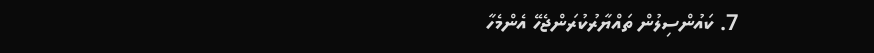7. ކައުންސިލުން ތައްޔާރުކުރަންޖެހޭ އެންމެހާ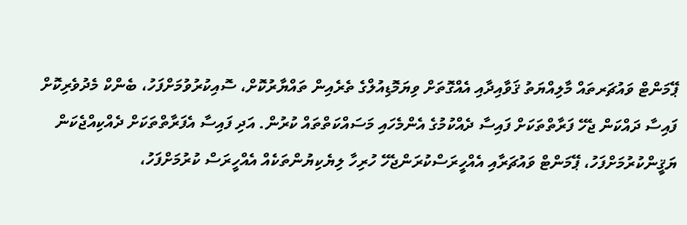ޕޭމަންޓް ވައުޗަރތައް މާލިއްޔަތު ޤަވާއިދާއި އެއްގޮތަށް ވިޔަމޮޑިއުލްގެ ތެރެއިން ތައްޔާރުކޮށް، ސޮއިކުރުވުމަށްފަހު، ބެންކް މެދުވެރިކޮށް ފައިސާ ދައްކަން ޖެހޭ ފަރާތްތަކަށް ފައިސާ ދެއްކުމުގެ އެންމެހައި މަސައްކަތްތައް ކުރުން. އަދި ފައިސާ އެފަރާތްތަކަށް ދެއްކިއްޖެކަން ޔަޤީންކުރުމަށްފަހު، ޕޭމަންޓް ވައުޗަރާއި އެއްހީރަސްކުރަންޖެހޭ ހުރިހާ ލިޔެކިޔުންތަކެއް އެއްހީރަސް ކުރުމަށްފަހު،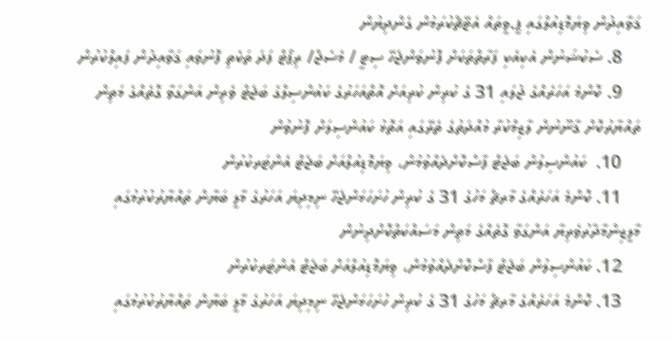ޤަވާއިދުން ވިޔަމޮޑިއުލްގައި ޕީ.ވީތައް އެޓޭޗްކުރަމުން ގެންދިޔުން
    8. ސެކުޝަނުން އެކިއެކި ފަރާތްތަކަށް ފޮނުވަންޖެހޭ ސިޓީ / މެސެޖް/ ރިޕޯޓް ފަދަ ތަކެތި ފޮނުވައި ޤަވާއިދުން ފައިލްކުރުން
    9. ކޮންމެ އަހަރެއްގެ ޖުލައި 31 ގެ ކުރިން ކުރިއަށް އޮތްއަހަރުގެ ކައުންސިލްގެ ބަޖެޓް ވެރިން އަންގަވާ ގޮތެއްގެ މަތިން ތައްޔާރުކޮށް ޤާނޫނުން ލާޒިމްކުރާ މުއްދަތުގެ ތެރޭގައި އަތޮޅު ކައުންސިލަށް ފޮނުވުން
    10.  ކައުންސިލުން ބަޖެޓް ފާސްކޮށްދެއްވުމުން، ވިޔަމޮޑިއުލްއަށް ބަޖެޓް އެންޓަރކުރުން
    11. ކޮންމެ އަހަރެއްގެ މާރޗް މަހުގެ 31 ގެ ކުރިން ހުށަހަޅަންޖެހޭ ނިމިދިޔަ އަހަރުގެ މާލީ ބަޔާން ތައްޔާރުކުރުމުގައި މާލީޒިންމާދާރުވެރިޔާ އަންގަވާ ގޮތެއްގެ މަތިން މަސައްކަތްކޮށްދިނުން
    12. ކައުންސިލުން ބަޖެޓް ފާސްކޮށްދެއްވުމުން، ވިޔަމޮޑިއުލްއަށް ބަޖެޓް އެންޓަރކުރުން
    13. ކޮންމެ އަހަރެއްގެ މާރޗް މަހުގެ 31 ގެ ކުރިން ހުށަހަޅަންޖެހޭ ނިމިދިޔަ އަހަރުގެ މާލީ ބަޔާން ތައްޔާރުކުރުމުގައި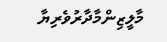މާލީޒިންމާދާރުވެރިޔާ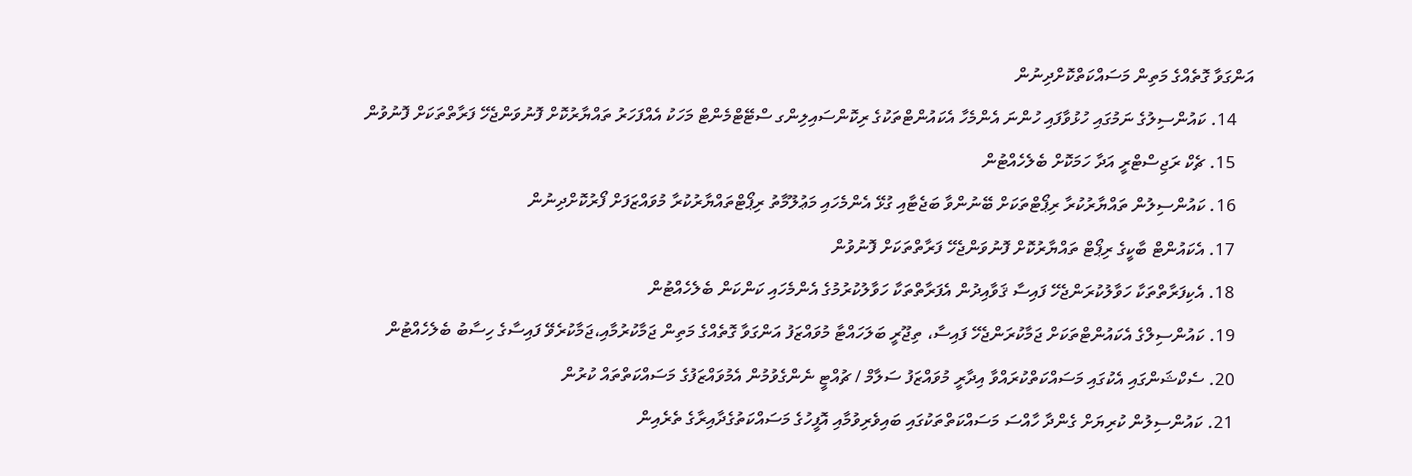އަންގަވާ ގޮތެއްގެ މަތިން މަސައްކަތްކޮށްދިނުން
    14. ކައުންސިލުގެ ނަމުގައި ހުޅުވާފައި ހުންނަ އެންމެހާ އެކައުންޓްތަކުގެ ރިކޮންސައިލިންގ ސްޓޭޓްމެންޓް މަހަކު އެއްފަހަރު ތައްޔާރުކޮށް ފޮނުވަންޖެހޭ ފަރާތްތަކަށް ފޮނުވުން
    15. ޗެކް ރަޖިސްޓްރީ އަދާ ހަމަކޮށް ބެލެހެއްޓުން
    16. ކައުންސިލުން ތައްޔާރުކުރާ ރިޕޯޓްތަކަށް ބޭނުންވާ ބަޖެޓާއި ގުޅޭ އެންމެހައި މަޢުލޫމާތު ރިޕޯޓްތައްޔާރުކުރާ މުވައްޒަފަށް ފޯރުކޮށްދިނުން
    17. އެކައުންޓް ބާކީގެ ރިޕޯޓް ތައްޔާރުކޮށް ފޮނުވަންޖެހޭ ފަރާތްތަކަށް ފޮނުވުން
    18. އެކިފަރާތްތަކާ ހަވާލުކުރަންޖެހޭ ފައިސާ ޤަވާއިދުން އެފަރާތްތަކާ ހަވާލުކުރުމުގެ އެންމެހައި ކަންކަން ބެލެހެއްޓުން
    19. ކައުންސިލްގެ އެކައުންޓްތަކަށް ޖަމާކުރަންޖެހޭ ފައިސާ، ތިޖޫރީ ބަލަހައްޓާ މުވައްޒަފު އަންގަވާ ގޮތެއްގެ މަތިން ޖަމާކުރުމާއި،ޖަމާކުރެވޭ ފައިސާގެ ހިސާބު ބެލެހެއްޓުން
    20. ސެކްޝަންގައި އެކުގައި މަސައްކަތްކުރައްވާ އިދާރީ މުވައްޒަފު ސަލާމް / ޗުއްޓީ ނެންގެވުމުން އެމުވައްޒަފުގެ މަސައްކަތްތައް ކުރުން
    21. ކައުންސިލުން ކުރިޔަށް ގެންދާ ހާއްސަ މަސައްކަތްތަކުގައި ބައިވެރިވުމާއި އޮފީހުގެ މަސައްކަތުގެދާއިރާގެ ތެރެއިން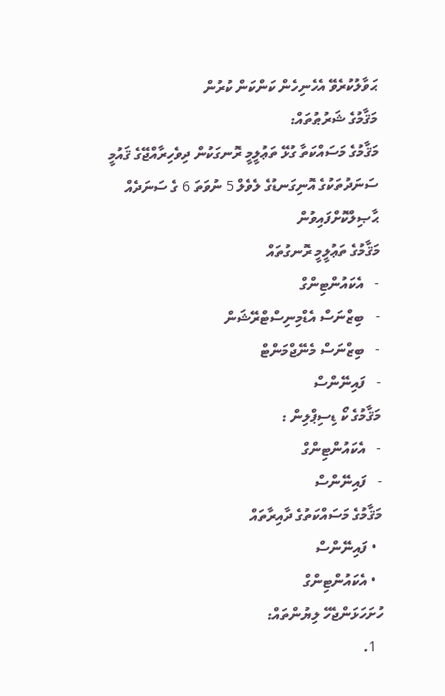ޙަވާލުކުރެވޭ އެހެނިހެން ކަންކަން ކުރުން
މަޤާމުގެ ޝަރުޠުތައް:
މަޤާމުގެ މަސައްކަތާ ގުޅޭ ތަޢުލީމީ ރޮނގަކުން ދިވެހިރާއްޖޭގެ ޤައުމީ ސަނަދުތަކުގެ އޮނިގަނޑުގެ ލެވެލް 5 ނުވަތަ 6 ގެ ސަނަދެއް ޙާޞިލްކޮށްފައިވުން
މަޤާމުގެ ތަޢުލީމީ ރޮނގުތައް
-   އެކައުންޓިންގް
-   ބިޒްނަސް އެޑްމިނިސްޓްރޭޝަން
-   ބިޒްނަސް މެނޭޖްމަންޓް
-   ފައިނޭންސް
މަޤާމުގެ ކޯ ޑިސިޕްލިން :
-   އެކައުންޓިންގް
-   ފައިނޭންސް
މަޤާމުގެ މަސައްކަތުގެ ދާއިރާތައް
  • ފައިނޭންސް
  • އެކައުންޓިންގް
ހުށަހަޅަންޖެހޭ ލިޔުންތައް:
  1.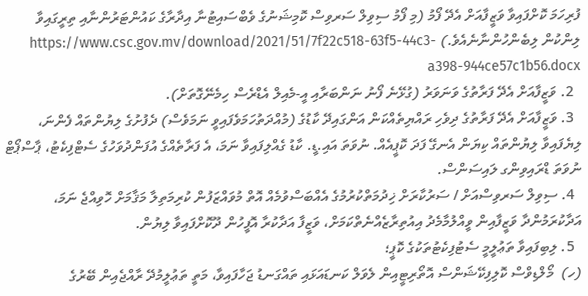ފުރިހަމަ ކޮށްފައިވާ ވަޒީފާއަށް އެދޭ ފޯމު (މި ފޯމު ސިވިލް ސަރވިސް ކޮމިޝަނުގެ ވެބްސައިޓުނާ އިދާރާގެ ކައުންޓަރުންނާއި ތިރީގައިވާ ލިންކުން ލިބެންހުންނާނެއެވެ.) https://www.csc.gov.mv/download/2021/51/7f22c518-63f5-44c3-a398-944ce57c1b56.docx
  2. ވަޒީފާއަށް އެދޭ ފަރާތުގެ ވަނަވަރު (ގުޅޭނެ ފޯނު ނަންބަރާއި އީ-މެއިލް އެޑްރެސް ހިމެނޭގޮތަށް).
  3. ވަޒީފާއަށް އެދޭ ފަރާތުގެ ދިވެހި ރައްޔިތެއްކަން އަންގައިދޭ ކާޑުގެ (މުއްދަތުހަމަވެފައިވީ ނަމަވެސް) ދެފުށުގެ ލިޔުންތައް ފެންނަ، ލިޔެފައިވާ ލިޔުންތައް ކިޔަން އެނގޭ ފަދަ ކޮޕީއެއް. ނުވަތަ އައި.ޑީ. ކާޑު ގެއްލިފައިވާ ނަމަ، އެ ފަރާތެއްގެ އުފަންދުވަހުގެ ސެޓްފިކެޓު، ޕާސްޕޯޓް ނުވަތަ ޑްރައިވިންގ ލައިސަންސް.
  4. ސިވިލް ސަރވިސްއަށް / ސަރުކާރަށް ޚިދުމަތްކުރުމުގެ އެއްބަސްވުމެއް އޮތް މުވައްޒަފުން ކުރިމަތިލާ މަޤާމަށް ހޮވިއްޖެ ނަމަ، އަދާކުރަމުންދާ ވަޒީފާއިން ވީއްލުމާމެދު އިއުތިރާޒެއްނެތްކަމަށް، ވަޒީފާ އަދާކުރާ އޮފީހުން ދޫކޮށްފައިވާ ލިޔުން.
  5. ލިބިފައިވާ ތަޢުލީމީ ސެޓުފިކެޓުތަކުގެ ކޮޕީ؛
(ހ)  މޯލްޑިވްސް ކޮލިފިކޭޝަންސް އޮތޯރިޓީއިން ލެވަލް ކަނޑައަޅައި ތައްގަނޑު ޖަހާފައިވާ، މަތީ ތަޢުލީމުދޭ ރާއްޖެއިން ބޭރުގެ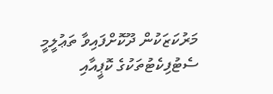މަރުކަޒަކުން ދޫކޮށްފައިވާ ތަޢުލީމީ ސެޓުފިކެޓުތަކުގެ ކޮޕީއާއި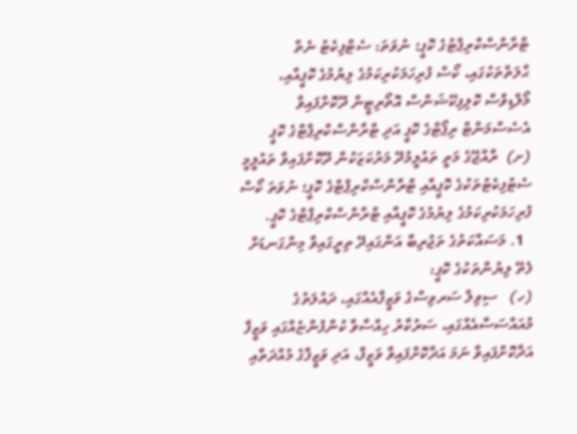ޓްރާންސްކްރިޕްޓުގެ ކޮޕީ؛ ނުވަތަ: ސެޓްފިކެޓު ނެތް ޙާލަތްތަކުގައި، ކޯސް ފުރިހަމަކުރިކަމުގެ ލިޔުމުގެ ކޮޕީއާއި، މޯލްޑިވްސް ކޮލިފިކޭޝަންސް އޮތޯރިޓީން ދޫކޮށްފައިވާ އެސެސްމަންޓް ރިޕޯޓްގެ ކޮޕީ އަދި ޓްރާންސްކްރިޕްޓްގެ ކޮޕީ
(ށ)  ރާއްޖޭގެ މަތީ ތައުލީމުދޭ މަރުކަޒަކުން ދޫކޮށްފައިވާ ތައުލީމީ ސެޓުފިކެޓުތަކުގެ ކޮޕީއާއި ޓްރާންސްކްރިޕްޓްގެ ކޮޕީ؛ ނުވަތަ ކޯސް ފުރިހަމަކުރިކަމުގެ ލިޔުމުގެ ކޮޕީއާއި ޓްރާންސްކްރިޕްޓްގެ ކޮޕީ.
  1. މަސައްކަތުގެ ތަޖުރިބާ އަންގައިދޭ ތިރީގައިވާ މިންގަނޑަށް ފެތޭ ލިޔުންތަކުގެ ކޮޕީ:
(ހ)   ސިވިލް ސަރވިސްގެ ވަޒީފާއެއްގައި، ދައުލަތުގެ މުއައްސަސާއެއްގައި، ސަރުކާރު ހިއްސާވާ ކުންފުންޏެއްގައި ވަޒީފާ އަދާކޮށްފައިވާ ނަމަ އަދާކޮށްފައިވާ ވަޒީފާ، އަދި ވަޒީފާގެ މުއްދަތާއި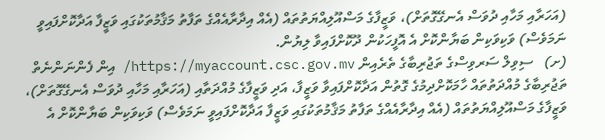(އަހަރާއި މަހާއި ދުވަސް އެނގޭގޮތަށް)، ވަޒީފާގެ މަސްއޫލިއްޔަތުތައް (އެއް އިދާރާއެއްގެ ތަފާތު މަޤާމުތަކުގައި ވަޒީފާ އަދާކޮށްފައިވީ ނަމަވެސް) ވަކިވަކިން ބަޔާންކޮށް އެ އޮފީހަކުން ދޫކޮށްފައިވާ ލިޔުން.
(ށ)   ސިވިލް ސަރވިސްގެ ތަޖުރިބާގެ ތެރެއިން https://myaccount.csc.gov.mv/ އިން ފެންނަންނެތް ތަޖުރިބާގެ މުއްދަތުތައް ހާމަކޮށްދިމުގެ ގޮތުން އަދާކޮށްފައިވާ ވަޒީފާ، އަދި ވަޒީފާގެ މުއްދަތާއި (އަހަރާއި މަހާއި ދުވަސް އެނގޭގޮތަށް)، ވަޒީފާގެ މަސްއޫލިއްޔަތުތައް (އެއް އިދާރާއެއްގެ ތަފާތު މަޤާމުތަކުގައި ވަޒީފާ އަދާކޮށްފައިވީ ނަމަވެސް) ވަކިވަކިން ބަޔާންކޮށް އެ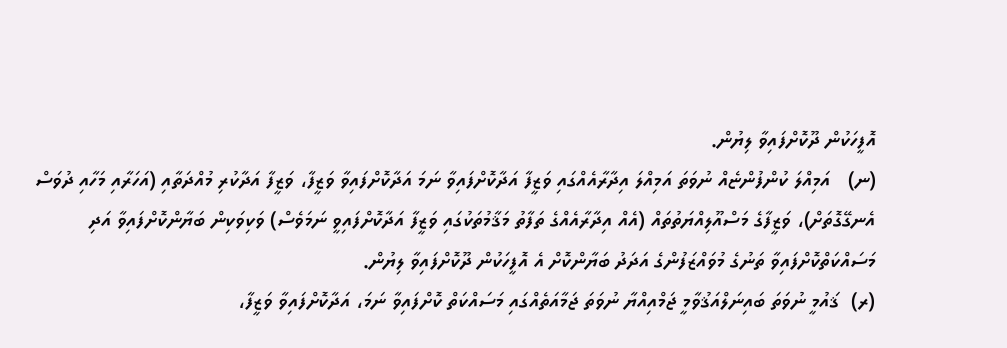އޮފީހަކުން ދޫކޮށްފައިވާ ލިޔުން.
(ނ)   އަމިއްލަ ކުންފުންޏެއް ނުވަތަ އަމިއްލަ އިދާރާއެއްގައި ވަޒީފާ އަދާކޮށްފައިވާ ނަމަ އަދާކޮށްފައިވާ ވަޒީފާ، ވަޒީފާ އަދާކުރި މުއްދަތާއި (އަހަރާއި މަހާއި ދުވަސް އެނގޭގޮތަށް)، ވަޒީފާގެ މަސްއޫލިއްޔަތުތައް (އެއް އިދާރާއެއްގެ ތަފާތު މަޤާމުތަކުގައި ވަޒީފާ އަދާކޮށްފައިވީ ނަމަވެސް) ވަކިވަކިން ބަޔާންކޮށްފައިވާ އަދި މަސައްކަތްކޮށްފައިވާ ތަނުގެ މުވައްޒަފުންގެ އަދަދު ބަޔާންކޮށް އެ އޮފީހަކުން ދޫކޮށްފައިވާ ލިޔުން.
(ރ)  ޤައުމީ ނުވަތަ ބައިނަލްއަޤުވާމީ ޖަމްއިއްޔާ ނުވަތަ ޖަމާއަތެއްގައި މަސައްކަތް ކޮށްފައިވާ ނަމަ، އަދާކޮށްފައިވާ ވަޒީފާ،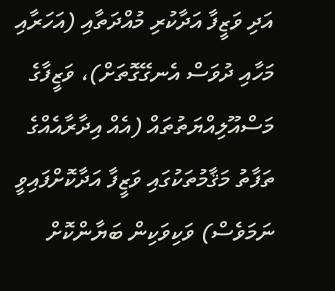އަދި ވަޒީފާ އަދާކުރި މުއްދަތާއި (އަހަރާއި މަހާއި ދުވަސް އެނގޭގޮތަށް)، ވަޒީފާގެ މަސްއޫލިއްޔަތުތައް (އެއް އިދާރާއެއްގެ ތަފާތު މަޤާމުތަކުގައި ވަޒީފާ އަދާކޮށްފައިވީ ނަމަވެސް) ވަކިވަކިން ބަޔާންކޮށް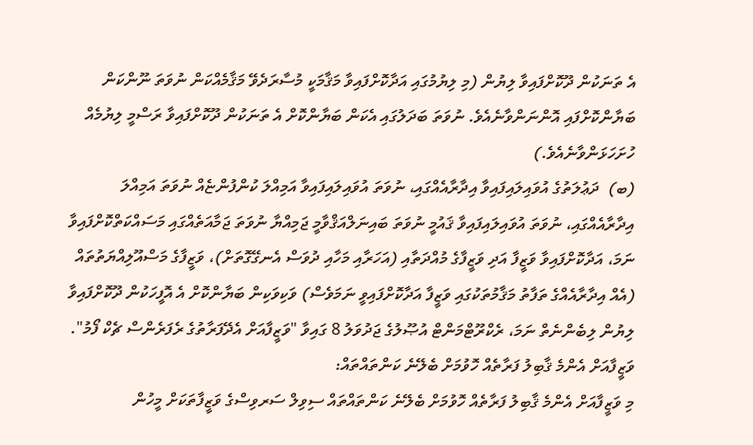އެ ތަނަކުން ދޫކޮށްފައިވާ ލިޔުން (މި ލިޔުމުގައި އަދާކޮށްފައިވާ މަޤާމަކީ މުސާރަދެވޭ މަޤާމެއްކަން ނުވަތަ ނޫންކަން ބަޔާންކޮށްފައި އޮންނަންވާނެއެވެ. ނުވަތަ ބަދަލުގައި އެކަން ބަޔާންކޮށް އެ ތަނަކުން ދޫކޮށްފައިވާ ރަސްމީ ލިޔުމެއް ހުށަހަޅަންވާނެއެވެ.)
(ބ)  ދަޢުލަތުގެ އުވައިލައިފައިވާ އިދާރާއެއްގައި، ނުވަތަ އުވައިލައިފައިވާ އަމިއްލަ ކުންފުންޏެއް ނުވަތަ އަމިއްލަ އިދާރާއެއްގައި، ނުވަތަ އުވައިލައިފައިވާ ޤައުމީ ނުވަތަ ބައިނަލްއަޤްވާމީ ޖަމިއްޔާ ނުވަތަ ޖަމާއަތެއްގައި މަސައްކަތްކޮށްފައިވާ ނަމަ، އަދާކޮށްފައިވާ ވަޒީފާ އަދި ވަޒީފާގެ މުއްދަތާއި (އަހަރާއި މަހާއި ދުވަސް އެނގޭގޮތަށް)، ވަޒީފާގެ މަސްއޫލިއްޔަތުތައް (އެއް އިދާރާއެއްގެ ތަފާތު މަޤާމުތަކުގައި ވަޒީފާ އަދާކޮށްފައިވީ ނަމަވެސް) ވަކިވަކިން ބަޔާންކޮށް އެ އޮފީހަކުން ދޫކޮށްފައިވާ ލިޔުން ލިބެންނެތް ނަމަ، ރެކްރޫޓްމަންޓް އުޞޫލުގެ ޖަދުވަލު 8 ގައިވާ "ވަޒީފާއަށް އެދޭފަރާތުގެ ރެފަރެންސް ޗެކް ފޯމު".
ވަޒީފާއަށް އެންމެ ޤާބިލު ފަރާތެއް ހޮވުމަށް ބެލޭނެ ކަންތައްތައް:
މި ވަޒީފާއަށް އެންމެ ޤާބިލު ފަރާތެއް ހޮވުމަށް ބެލޭނެ ކަންތައްތައް ސިވިލް ސަރވިސްގެ ވަޒީފާތަކަށް މީހުން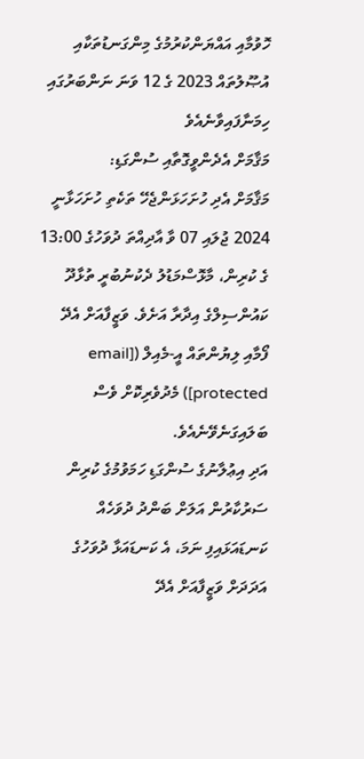ހޮވުމާއި އައްޔަންކުރުމުގެ މިންގަނޑުތަކާއި އުޞޫލުތައް 2023 ގެ 12 ވަނަ ނަންބަރުގައި ހިމަނާފައިވާނެއެވެ
މަޤާމަށް އެދެންވީގޮތާއި ސުންގަޑި:
މަޤާމަށް އެދި ހުށަހަޅަންޖެހޭ ތަކެތި ހުށަހަޅާނީ 2024 ޖުލައި 07 ވާ އާދިއްތަ ދުވަހުގެ 13:00 ގެ ކުރިން، މާޅޮސްމަޑުލު ދެކުނުބުރީ ތުޅާދޫ ކައުންސިލްގެ އިދާރާ އަށެވެ. ވަޒީފާއަށް އެދޭ ފޯމާއި ލިޔުންތައް އީ-މެއިލް ([email protected]) މެދުވެރިކޮށް ވެސް ބަލައިގަނެވޭނެއެވެ.
އަދި އިޢުލާނުގެ ސުންގަޑި ހަމަވުމުގެ ކުރިން ސަރުކާރުން އަލަށް ބަންދު ދުވަހެއް ކަނޑައަޅައިފި ނަމަ، އެ ކަނޑައަޅާ ދުވަހުގެ އަދަދަށް ވަޒީފާއަށް އެދޭ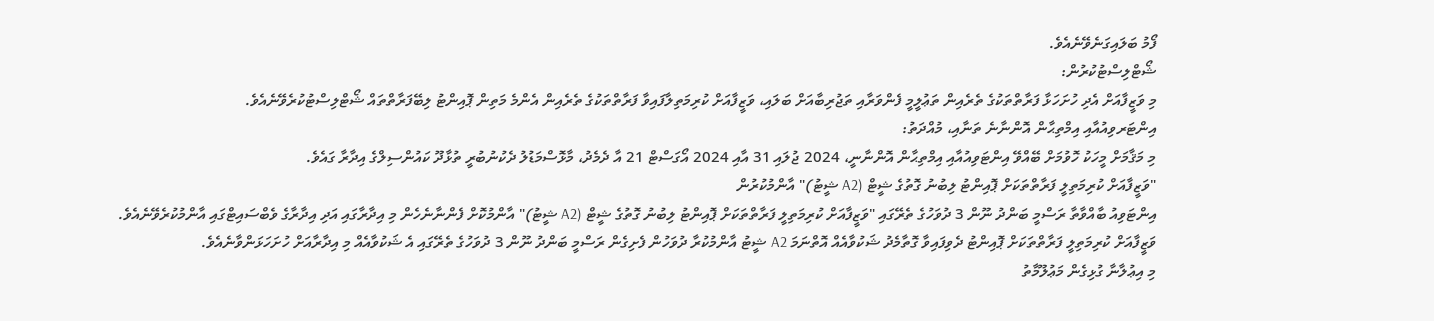ފޯމު ބަލައިގަނެވޭނެއެވެ.
ޝޯޓްލިސްޓުކުރުން:
މި ވަޒީފާއަށް އެދި ހުށަހަޅާ ފަރާތްތަކުގެ ތެރެއިން ތަޢުލީމީ ފެންވަރާއި ތަޖުރިބާއަށް ބަލައި، ވަޒީފާއަށް ކުރިމަތިލާފައިވާ ފަރާތްތަކުގެ ތެރެއިން އެންމެ މަތިން ޕޮއިންޓު ލިބޭފަރާތްތައް ޝޯޓްލިސްޓުކުރެވޭނެއެވެ.
އިންޓަރވިއުއާއި އިމްތިޙާން އޮންނާނެ ތަނާއި، މުއްދަތު:
މި މަޤާމަށް މީހަކު ހޮވުމަށް ބޭއްވޭ އިންޓަވިއުއާއި އިމްތިޙާން އޮންނާނީ، 2024 ޖުލައި 31 އާއި 2024 އޯގަސްޓް 21 އާ ދެމެދު، މާޅޮސްމަޑުލު ދެކުނުބުރީ ތުޅާދޫ ކައުންސިލްގެ އިދާރާ ގައެވެ.
"ވަޒީފާއަށް ކުރިމަތިލީ ފަރާތްތަކަށް ޕޮއިންޓު ލިބުނު ގޮތުގެ ޝީޓް (A2 ޝީޓު)" އާންމުކުރުން
އިންޓަވިއު ބާއްވާތާ ރަސްމީ ބަންދު ނޫން 3 ދުވަހުގެ ތެރޭގައި "ވަޒީފާއަށް ކުރިމަތިލީ ފަރާތްތަކަށް ޕޮއިންޓު ލިބުނު ގޮތުގެ ޝީޓް (A2 ޝީޓު)" އާންމުކޮށް ފެންނާނެހެން މި އިދާރާގައި އަދި އިދާރާގެ ވެބްސައިޓްގައި އާންމުކުރެވޭނެއެވެ. ވަޒީފާއަށް ކުރިމަތިލީ ފަރާތްތަކަށް ޕޮއިންޓު ދެވިފައިވާ ގޮތާމެދު ޝަކުވާއެއް އޮތްނަމަ A2 ޝީޓު އާންމުކުރާ ދުވަހުން ފެށިގެން ރަސްމީ ބަންދު ނޫން 3 ދުވަހުގެ ތެރޭގައި އެ ޝަކުވާއެއް މި އިދާރާއަށް ހުށަހަޅަންވާނެއެވެ.
މި އިޢުލާނާ ގުޅިގެން މަޢުލޫމާތު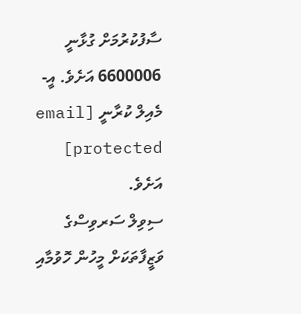ސާފުކުރުމަށް ގުޅާނީ 6600006 އަށެވެ. އީ-މެއިލް ކުރާނީ [email protected] އަށެވެ.
ސިވިލް ސަރވިސްގެ ވަޒީފާތަކަށް މީހުން ހޮވުމާއި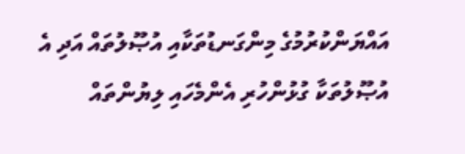އައްޔަންކުރުމުގެ މިންގަނޑުތަކާއި އުޞޫލުތައް އަދި އެ އުޞޫލުތަކާ ގުޅުންހުރި އެންމެހައި ލިޔުންތައް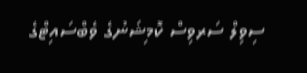ސިވިލް ސަރވިސް ކޮމިޝަނުގެ ވެބްސައިޓްގެ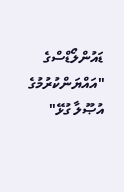ޑައުންލޯޑްސްގެ "އައްޔަންކުރުމުގެ އުޞޫލާ ގުޅޭ"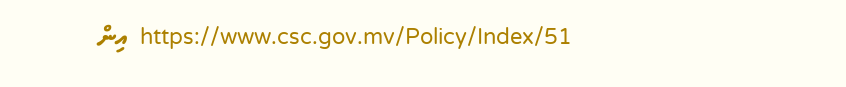https://www.csc.gov.mv/Policy/Index/51  އިން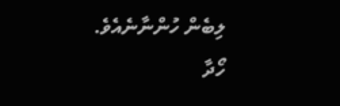ލިބެން ހުންނާނެއެވެ.
ހޯދާ